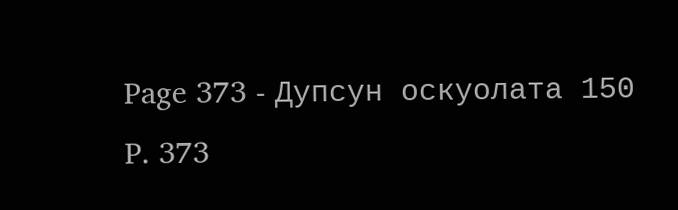Page 373 - Дупсун оскуолата 150
P. 373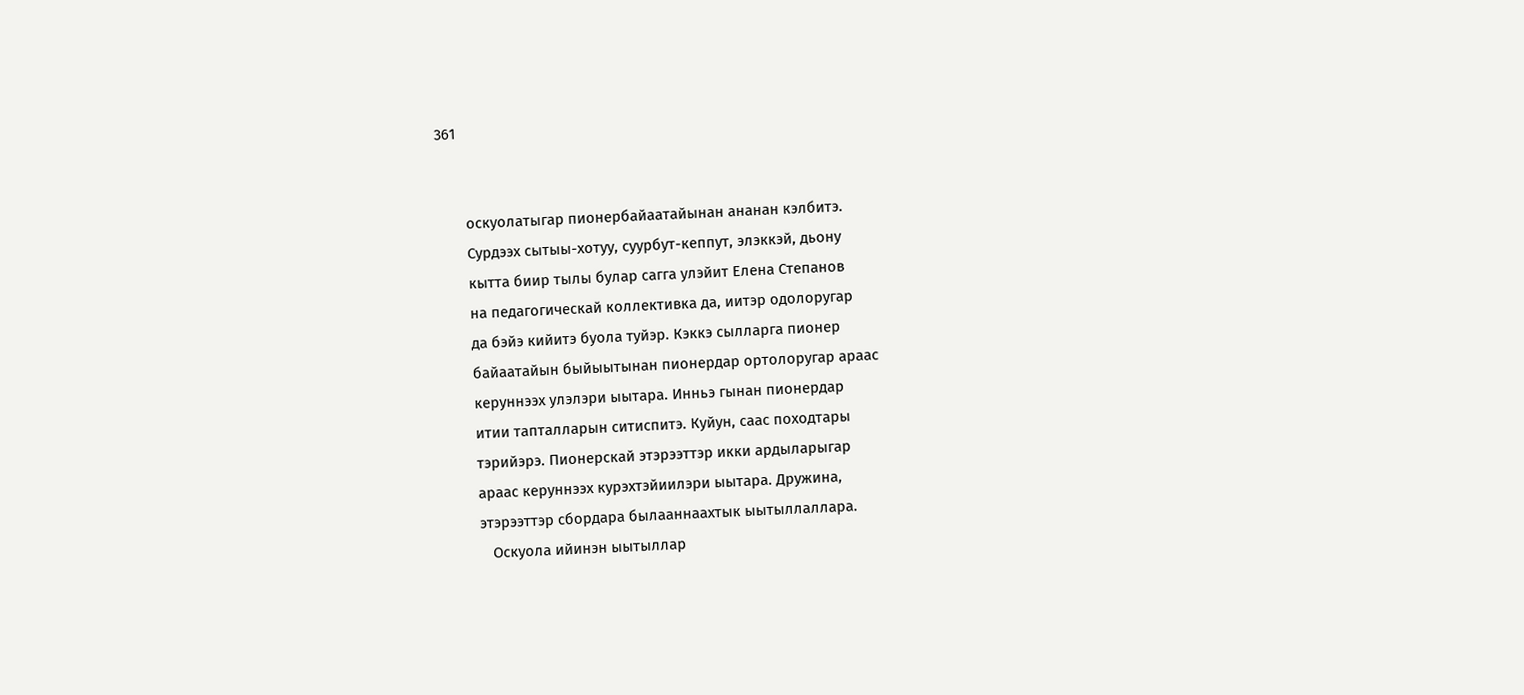361


       оскуолатыгар пионербайаатайынан ананан кэлбитэ.
       Сурдээх сытыы-хотуу, суурбут-кеппут, элэккэй, дьону
       кытта биир тылы булар сагга улэйит Елена Степанов
       на педагогическай коллективка да, иитэр одолоругар
       да бэйэ кийитэ буола туйэр. Кэккэ сылларга пионер
       байаатайын быйыытынан пионердар ортолоругар араас
       керуннээх улэлэри ыытара. Инньэ гынан пионердар
       итии тапталларын ситиспитэ. Куйун, саас походтары
       тэрийэрэ. Пионерскай этэрээттэр икки ардыларыгар
       араас керуннээх курэхтэйиилэри ыытара. Дружина,
       этэрээттэр сбордара былааннаахтык ыытыллаллара.
          Оскуола ийинэн ыытыллар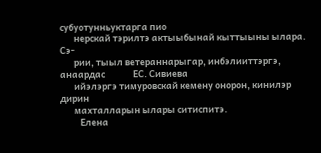субуотунньуктарга пио
       нерскай тэрилтэ актыыбынай кыттыыны ылара. Сэ-
       рии, тыыл ветераннарыгар, инбэлииттэргэ, анаардас              ЕС. Сивиева
       ийэлэргэ тимуровскай кемену онорон, кинилэр дирин
       махталларын ылары ситиспитэ.
          Елена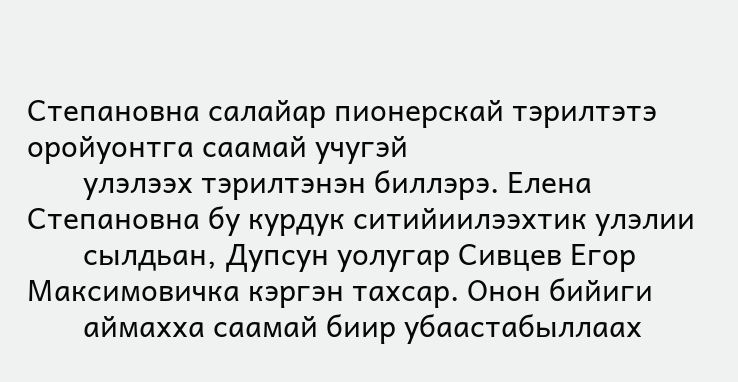Степановна салайар пионерскай тэрилтэтэ оройуонтга саамай учугэй
       улэлээх тэрилтэнэн биллэрэ. Елена Степановна бу курдук ситийиилээхтик улэлии
       сылдьан, Дупсун уолугар Сивцев Егор Максимовичка кэргэн тахсар. Онон бийиги
       аймахха саамай биир убаастабыллаах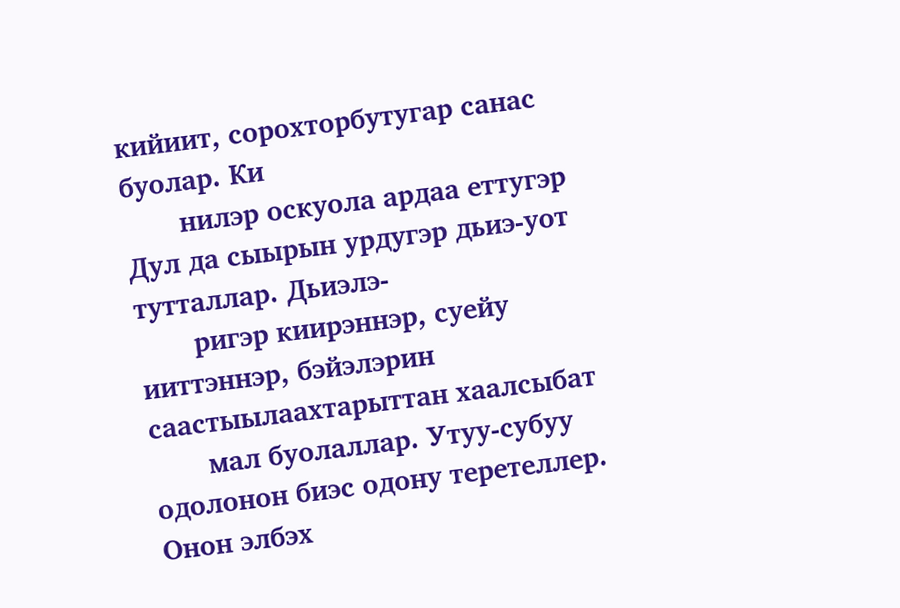кийиит, сорохторбутугар санас буолар. Ки
       нилэр оскуола ардаа еттугэр Дул да сыырын урдугэр дьиэ-уот тутталлар. Дьиэлэ-
       ригэр киирэннэр, суейу ииттэннэр, бэйэлэрин саастыылаахтарыттан хаалсыбат
       мал буолаллар. Утуу-субуу одолонон биэс одону теретеллер. Онон элбэх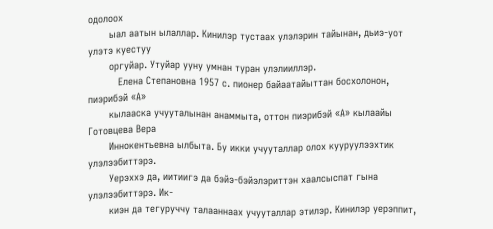одолоох
       ыал аатын ылаллар. Кинилэр тустаах улэлэрин тайынан, дьиэ-уот улэтэ куестуу
       оргуйар. Утуйар ууну умнан туран улэлииллэр.
          Елена Степановна 1957 с. пионер байаатайыттан босхолонон, пиэрибэй «А»
       кылааска учууталынан анаммыта, оттон пиэрибэй «А» кылаайы Готовцева Вера
       Иннокентьевна ылбыта. Бу икки учууталлар олох кууруулээхтик улэлээбиттэрэ.
       Уерэххэ да, иитиигэ да бэйэ-бэйэлэриттэн хаалсыспат гына улэлээбиттэрэ. Ик-
       киэн да тегуруччу талааннаах учууталлар этилэр. Кинилэр уерэппит,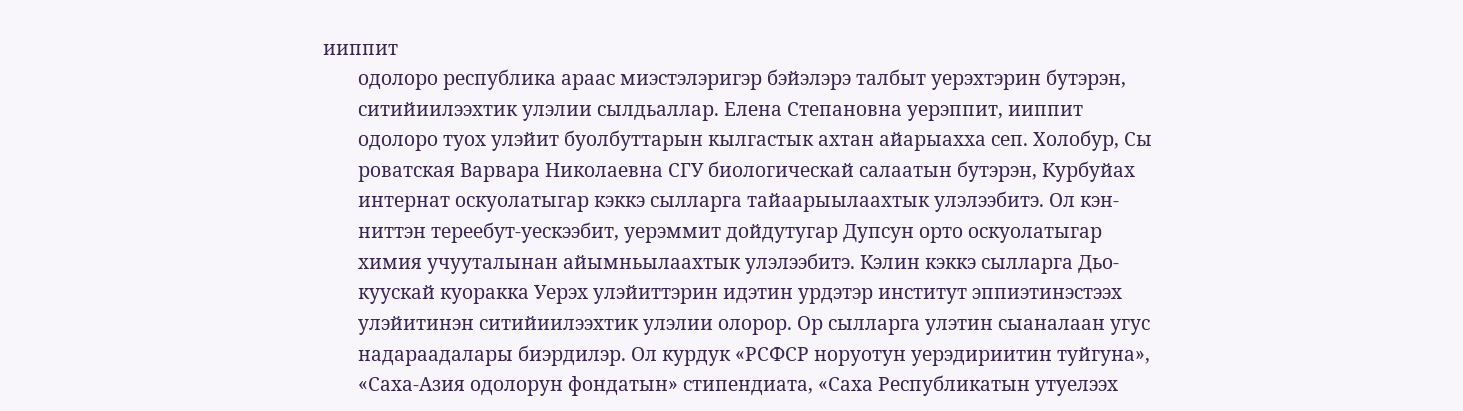ииппит
       одолоро республика араас миэстэлэригэр бэйэлэрэ талбыт уерэхтэрин бутэрэн,
       ситийиилээхтик улэлии сылдьаллар. Елена Степановна уерэппит, ииппит
       одолоро туох улэйит буолбуттарын кылгастык ахтан айарыахха сеп. Холобур, Сы
       роватская Варвара Николаевна СГУ биологическай салаатын бутэрэн, Курбуйах
       интернат оскуолатыгар кэккэ сылларга тайаарыылаахтык улэлээбитэ. Ол кэн-
       ниттэн тереебут-уескээбит, уерэммит дойдутугар Дупсун орто оскуолатыгар
       химия учууталынан айымньылаахтык улэлээбитэ. Кэлин кэккэ сылларга Дьо-
       куускай куоракка Уерэх улэйиттэрин идэтин урдэтэр институт эппиэтинэстээх
       улэйитинэн ситийиилээхтик улэлии олорор. Ор сылларга улэтин сыаналаан угус
       надараадалары биэрдилэр. Ол курдук «РСФСР норуотун уерэдириитин туйгуна»,
       «Саха-Азия одолорун фондатын» стипендиата, «Саха Республикатын утуелээх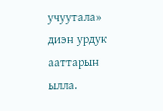учуутала» диэн урдук ааттарын ылла.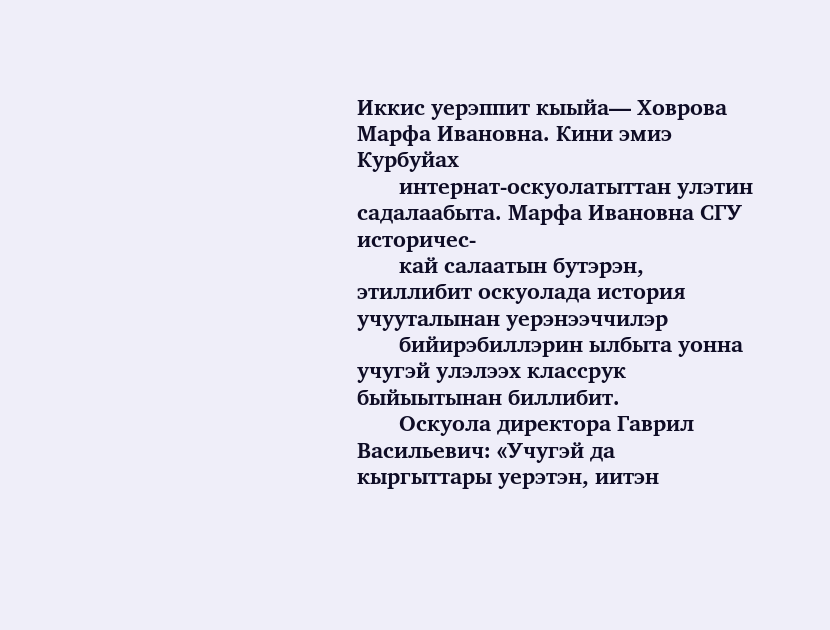Иккис уерэппит кыыйа— Ховрова Марфа Ивановна. Кини эмиэ Курбуйах
       интернат-оскуолатыттан улэтин садалаабыта. Марфа Ивановна СГУ историчес-
       кай салаатын бутэрэн, этиллибит оскуолада история учууталынан уерэнээччилэр
       бийирэбиллэрин ылбыта уонна учугэй улэлээх классрук быйыытынан биллибит.
       Оскуола директора Гаврил Васильевич: «Учугэй да кыргыттары уерэтэн, иитэн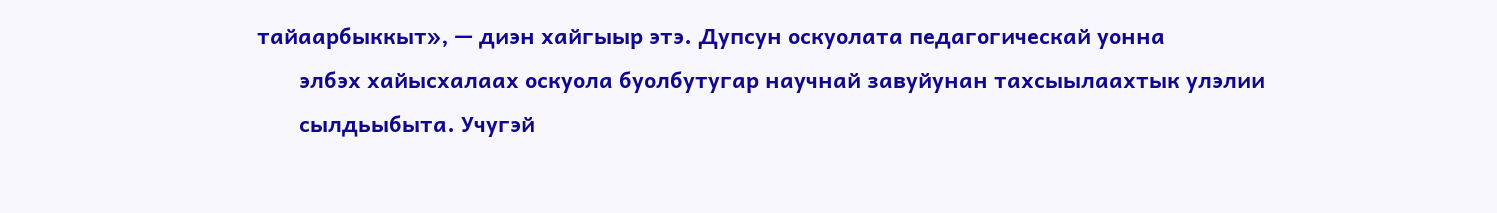тайаарбыккыт», — диэн хайгыыр этэ. Дупсун оскуолата педагогическай уонна
       элбэх хайысхалаах оскуола буолбутугар научнай завуйунан тахсыылаахтык улэлии
       сылдьыбыта. Учугэй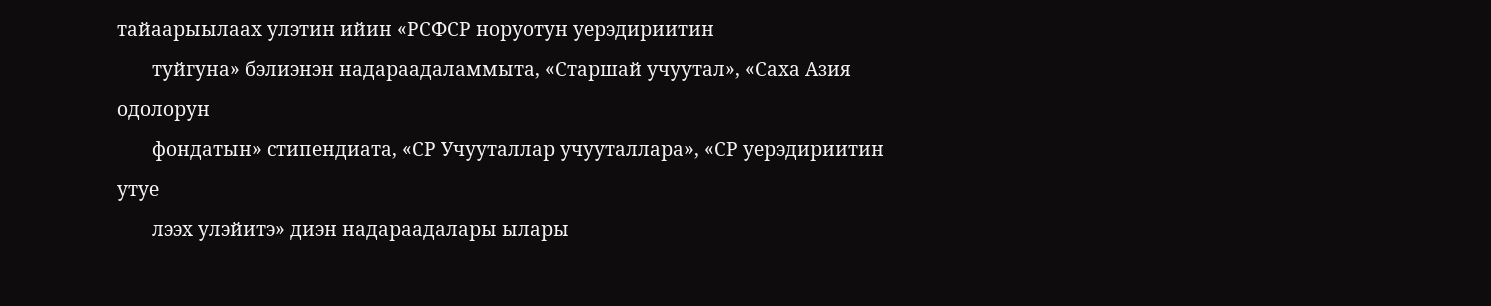тайаарыылаах улэтин ийин «РСФСР норуотун уерэдириитин
       туйгуна» бэлиэнэн надараадаламмыта, «Старшай учуутал», «Саха Азия одолорун
       фондатын» стипендиата, «СР Учууталлар учууталлара», «СР уерэдириитин утуе
       лээх улэйитэ» диэн надараадалары ылары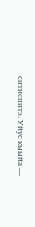ситиспитэ. Уйус кыыйа —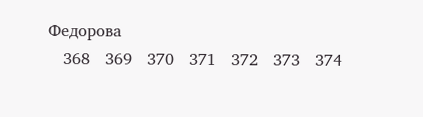Федорова
   368   369   370   371   372   373   374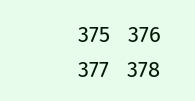375   376   377   378